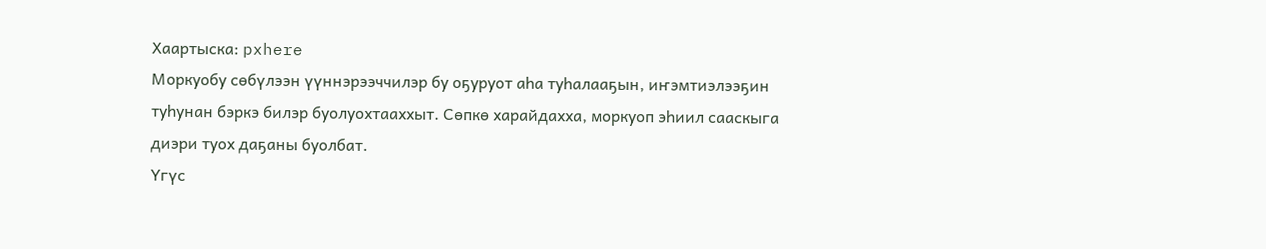Хаартыска: pxhere
Моркуобу сөбүлээн үүннэрээччилэр бу оҕуруот аһа туһалааҕын, иҥэмтиэлээҕин туһунан бэркэ билэр буолуохтааххыт. Сөпкө харайдахха, моркуоп эһиил сааскыга диэри туох даҕаны буолбат.
Үгүс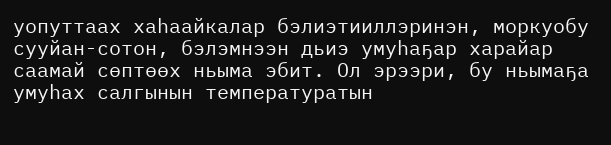уопуттаах хаһаайкалар бэлиэтииллэринэн, моркуобу сууйан-сотон, бэлэмнээн дьиэ умуһаҕар харайар саамай сөптөөх ньыма эбит. Ол эрээри, бу ньымаҕа умуһах салгынын температуратын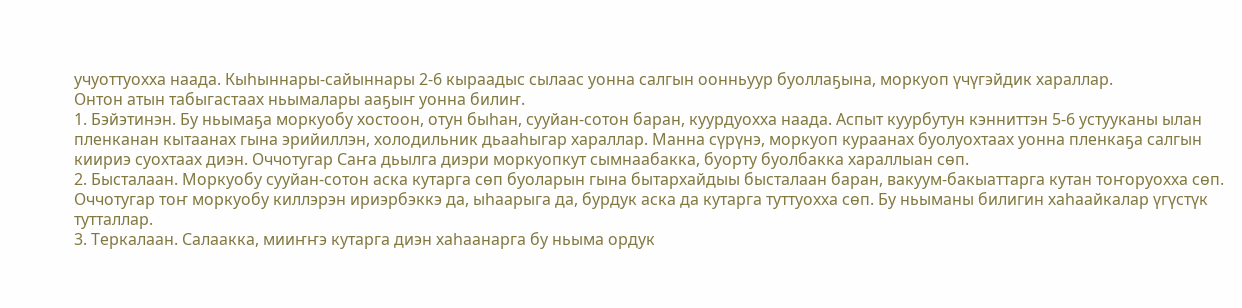учуоттуохха наада. Кыһыннары-сайыннары 2-6 кыраадыс сылаас уонна салгын оонньуур буоллаҕына, моркуоп үчүгэйдик хараллар.
Онтон атын табыгастаах ньымалары ааҕыҥ уонна билиҥ.
1. Бэйэтинэн. Бу ньымаҕа моркуобу хостоон, отун быһан, сууйан-сотон баран, куурдуохха наада. Аспыт куурбутун кэнниттэн 5-6 устууканы ылан пленканан кытаанах гына эрийиллэн, холодильник дьааһыгар хараллар. Манна сүрүнэ, моркуоп кураанах буолуохтаах уонна пленкаҕа салгын киириэ суохтаах диэн. Оччотугар Саҥа дьылга диэри моркуопкут сымнаабакка, буорту буолбакка хараллыан сөп.
2. Бысталаан. Моркуобу сууйан-сотон аска кутарга сөп буоларын гына бытархайдыы бысталаан баран, вакуум-бакыаттарга кутан тоҥоруохха сөп. Оччотугар тоҥ моркуобу киллэрэн ириэрбэккэ да, ыһаарыга да, бурдук аска да кутарга туттуохха сөп. Бу ньыманы билигин хаһаайкалар үгүстүк тутталлар.
3. Теркалаан. Салаакка, мииҥҥэ кутарга диэн хаһаанарга бу ньыма ордук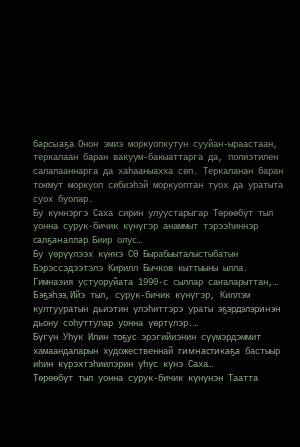барсыаҕа. Онон эмиэ моркуопкутун сууйан-ыраастаан, теркалаан баран вакуум-бакыаттарга да, полиэтилен салапааннарга да хаһааныахха сөп. Теркаланан баран тоҥмут моркуоп сибиэһэй моркуоптан туох да уратыта суох буолар.
Бу күннэргэ Саха сирин улуустарыгар Төрөөбүт тыл уонна сурук-бичик күнүгэр анаммыт тэрээһиннэр салҕаналлар. Биир олус…
Бу үөрүүлээх күҥҥэ СӨ Бырабыыталыстыбатын Бэрэссэдээтэлэ Кирилл Бычков кыттыыны ылла. Гимназия устуоруйата 1990-с сыллар саҥаларыттан,…
Бэҕэһээ, Ийэ тыл, сурук-бичик күнүгэр, Киллэм култууратын дьиэтин үлэһиттэрэ ураты эҕэрдэлэринэн дьону соһуттулар уонна үөртүлэр.…
Бүгүн Уһук Илин тоҕус эрэгийиэнин сүүмэрдэммит хамаандаларын художественнай гимнастикаҕа бастыыр иһин күрэхтэһиилэрин үһүс күнэ Саха…
Төрөөбүт тыл уонна сурук-бичик күнүнэн Таатта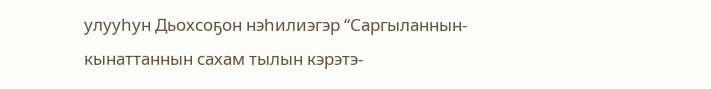улууһун Дьохсоҕон нэһилиэгэр “Саргыланнын-кынаттаннын сахам тылын кэрэтэ-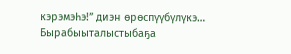кэрэмэһэ!” диэн өрөспүүбүлүкэ…
Бырабыыталыстыбаҕа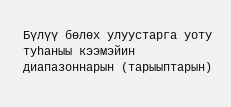Бүлүү бөлөх улуустарга уоту туһаныы кээмэйин диапазоннарын (тарыыптарын)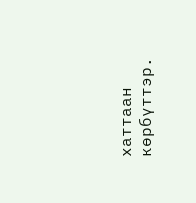хаттаан көрбүттэр.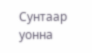Сунтаар уонна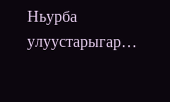Ньурба улуустарыгар…